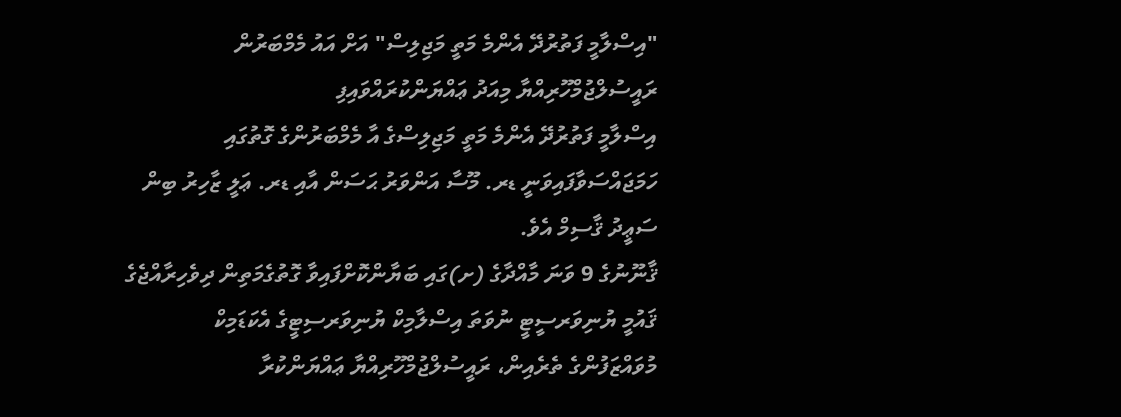"އިސްލާމީ ފަތުރުދޭ އެންމެ މަތީ މަޖިލިސް" އަށް އައު މެމްބަރުން ރައީސުލްޖުމްހޫރިއްޔާ މިއަދު ޢައްޔަންކުރައްވައިފި
އިސްލާމީ ފަތުރުދޭ އެންމެ މަތީ މަޖިލިސްގެ އާ މެމްބަރުންގެ ގޮތުގައި ހަމަޖައްސަވާފައިވަނީ ޑރ. މޫސާ އަންވަރު ޙަސަން އާއި ޑރ. ޢަލީ ޒާހިރު ބިން ސަޢީދު ޤާސިމް އެވެ.
ޤާނޫނުގެ 9 ވަނަ މާއްދާގެ (ށ)ގައި ބަޔާންކޮށްފައިވާ ގޮތުގެމަތިން ދިވެހިރާއްޖެގެ ޤައުމީ ޔުނިވަރސީޓީ ނުވަތަ އިސްލާމިކް ޔުނިވަރސިޓީގެ އެކަޑަމިކް މުވައްޒަފުންގެ ތެރެއިން، ރައީސުލްޖުމްހޫރިއްޔާ ޢައްޔަންކުރާ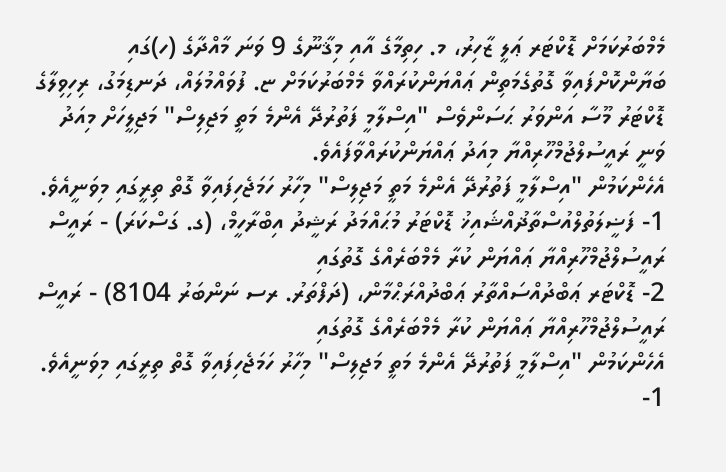މެމްބަރުކަމަށް ޑޮކްޓަރ ޢަލީ ޒާހިރު، މ. ހިތިމާގެ އާއި މިޤާނޫގެ 9 ވަނަ މާއްދާގެ (ހ)ގައި ބަޔާންކޮށްފައިވާ ގޮތުގެމަތިން ޢައްޔަންކުރައްވާ މެމްބަރުކަމަށް ޏ. ފުވައްމުލައް، ދަނޑިމަގު، ރިހިވިލާގެ ޑޮކްޓަރު މޫސާ އަންވަރު ޙަސަންވެސް "އިސްލާމީ ފަތުރުދޭ އެންމެ މަތީ މަޖިލިސް" މަޖިލީހަށް މިއަދު ވަނީ ރައީސުލްޖުމްހޫރިއްޔާ މިއަދު ޢައްޔަންކުރައްވާފައެވެ.
އެހެންކަމުން "އިސްލާމީ ފަތުރުދޭ އެންމެ މަތީ މަޖިލިސް" މިހާރު ހަމަޖެހިފައިވާ ގޮތް ތިރީގައި މިވަނީއެވެ.
1- ފަޟީލަތުލްއުސްތާޛުއްޝައިޚު ޑޮކްޓަރު މުޙައްމަދު ރަޝީދު އިބްރާހީމް، (ގ. ގަސްކަރަ) - ރައީސް ރައީސުލްޖުމްހޫރިއްޔާ ޢައްޔަން ކުރާ މެމްބަރެއްގެ ގޮތުގައި
2- ޑޮކްޓަރ ޢަބްދުއްސައްތާރު ޢަބްދުއްރަޙްމާން، (ދަފްތަރު. ރސ ނަންބަރު 8104) - ރައީސް ރައީސުލްޖުމްހޫރިއްޔާ ޢައްޔަން ކުރާ މެމްބަރެއްގެ ގޮތުގައި
އެހެންކަމުން "އިސްލާމީ ފަތުރުދޭ އެންމެ މަތީ މަޖިލިސް" މިހާރު ހަމަޖެހިފައިވާ ގޮތް ތިރީގައި މިވަނީއެވެ.
1-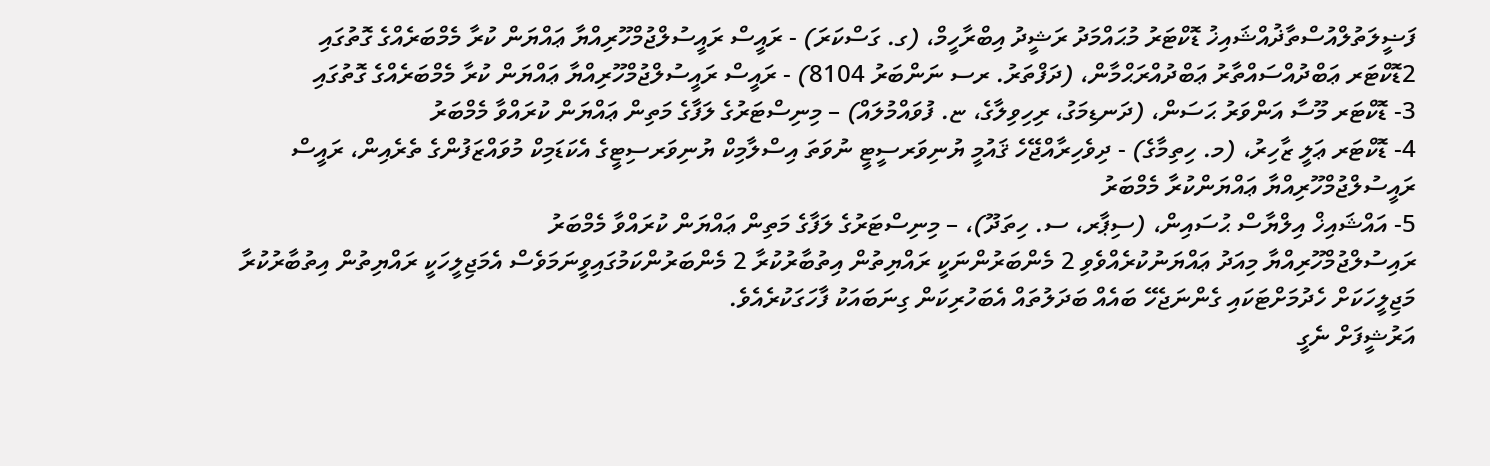ފަޟީލަތުލްއުސްތާޛުއްޝައިޚު ޑޮކްޓަރު މުޙައްމަދު ރަޝީދު އިބްރާހީމް، (ގ. ގަސްކަރަ) - ރައީސް ރައީސުލްޖުމްހޫރިއްޔާ ޢައްޔަން ކުރާ މެމްބަރެއްގެ ގޮތުގައި
2ޑޮކްޓަރ ޢަބްދުއްސައްތާރު ޢަބްދުއްރަޙްމާން، (ދަފްތަރު. ރސ ނަންބަރު 8104) - ރައީސް ރައީސުލްޖުމްހޫރިއްޔާ ޢައްޔަން ކުރާ މެމްބަރެއްގެ ގޮތުގައި
3- ޑޮކްޓަރ މޫސާ އަންވަރު ޙަސަން، (ދަނޑިމަގު، ރިހިވިލާގެ، ޏ. ފުވައްމުލައް) – މިނިސްޓަރުގެ ލަފާގެ މަތިން ޢައްޔަން ކުރައްވާ މެމްބަރު
4- ޑޮކްޓަރ ޢަލީ ޒާހިރު، (މ. ހިތިމާގެ) - ދިވެހިރާއްޖޭހެ ޤައުމީ ޔުނިވަރސީޓީ ނުވަތަ އިސްލާމިކް ޔުނިވަރސިޓީގެ އެކަޑަމިކް މުވައްޒަފުންގެ ތެރެއިން، ރައީސް ރައީސުލްޖުމްހޫރިއްޔާ ޢައްޔަންކުރާ މެމްބަރު
5- އައްޝައިޚް އިލްޔާސް ޙުސައިން، (ސިޕާރ، ސ. ހިތަދޫ)، – މިނިސްޓަރުގެ ލަފާގެ މަތިން ޢައްޔަން ކުރައްވާ މެމްބަރު
ރައިސުލްޖުމްހޫރިއްޔާ މިއަދު ޢައްޔަނުކުރެއްވެވި 2 މެންބަރުންނަކީ ރައްޔިތުން އިތުބާރުކުރާ 2 މެންބަރުންކަމުގައިވީނަމަވެސް އެމަޖިލީހަކީ ރައްޔިތުން އިތުބާރުކުރާ މަޖިލީހަކަށް ހެދުމަށްޓަކައި ގެންނަޖެހޭ ބައެއް ބަދަލުތައް އެބަހުރިކަން ގިނަބައަކު ފާހަގަކުރެއެވެ.
އަރުޝީފަށް ނެގީ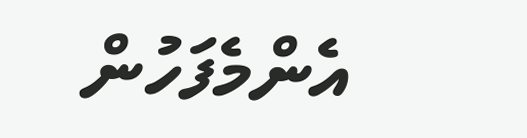އެންމެފަހުން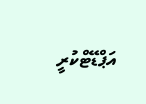އަޕްޑޭޓްކުރީ